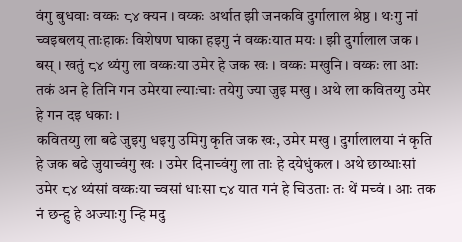वंगु बुधवाः वय्कः ८४ क्यन । वय्कः अर्थात झी जनकवि दुर्गालाल श्रेष्ठ । थःगु नां च्वइबलय् ताःहाकः विशेषण घाका हइगु नं वय्कःयात मयः । झी दुर्गालाल जक । बस् । खतुं ८४ थ्यंगु ला वय्कःया उमेर हे जक खः । वय्कः मखुनि । वय्कः ला आः तकं अन हे तिनि गन उमेरया ल्याःचाः तयेगु ज्या जुइ मखु । अथे ला कवितय्गु उमेर हे गन दइ धकाः ।
कवितय्गु ला बढे जुइगु धइगु उमिगु कृति जक खः, उमेर मखु । दुर्गालालया नं कृति हे जक बढे जुयाच्वंगु खः । उमेर दिनाच्वंगु ला ताः हे दयेधुंकल । अथे छाय्धाःसां उमेर ८४ थ्यंसां वय्कःया च्वसां धाःसा ८४ यात गनं हे चिउताः तः थें मच्वं । आः तक नं छन्हु हे अज्याःगु न्हि मदु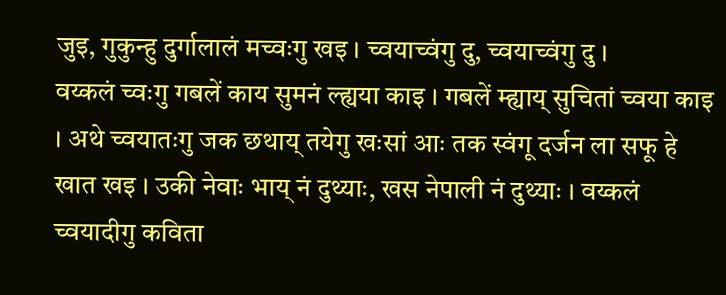जुइ, गुकुन्हु दुर्गालालं मच्वःगु खइ । च्वयाच्वंगु दु, च्वयाच्वंगु दु ।
वय्कलं च्वःगु गबलें काय सुमनं ल्ह्यया काइ । गबलें म्ह्याय् सुचितां च्वया काइ । अथे च्वयातःगु जक छथाय् तयेगु खःसां आः तक स्वंगू दर्जन ला सफू हे खात खइ । उकी नेवाः भाय् नं दुथ्याः, खस नेपाली नं दुथ्याः । वय्कलं च्वयादीगु कविता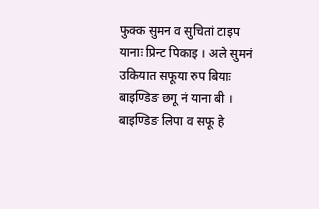फुक्क सुमन व सुचितां टाइप यानाः प्रिन्ट पिकाइ । अले सुमनं उकियात सफूया रुप बियाः बाइण्डिङ छगू नं याना बी ।
बाइण्डिङ लिपा व सफू हे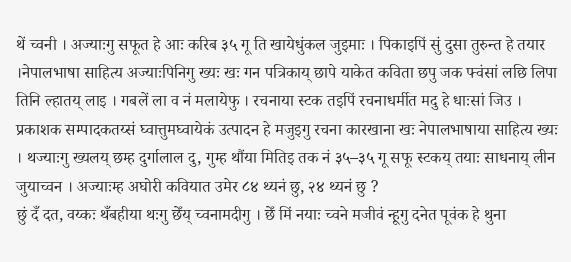थें च्वनी । अज्याःगु सफूत हे आः करिब ३५ गू ति खायेधुंकल जुइमाः । पिकाइपिं सुं दुसा तुरुन्त हे तयार ।नेपालभाषा साहित्य अज्याःपिनिगु ख्यः खः गन पत्रिकाय् छापे याकेत कविता छपु जक फ्वंसां लछि लिपा तिनि ल्हातय् लाइ । गबलें ला व नं मलायेफु । रचनाया स्टक तइपिं रचनाधर्मीत मदु हे धाःसां जिउ ।
प्रकाशक सम्पादकतय्सं घ्वात्तुमघ्वायेकं उत्पादन हे मजुइगु रचना कारखाना खः नेपालभाषाया साहित्य ख्यः । थज्याःगु ख्यलय् छम्ह दुर्गालाल दु, गुम्ह थौंया मितिइ तक नं ३५–३५ गू सफू स्टकय् तयाः साधनाय् लीन जुयाच्वन । अज्याःम्ह अघोरी कवियात उमेर ८४ थ्यनं छु, २४ थ्यनं छु ?
छुं दँ दत, वय्कः थँबहीया थःगु छेँय् च्वनामदीगु । छेँ मिं नयाः च्वने मजीवं न्हूगु दनेत पूवंक हे थुना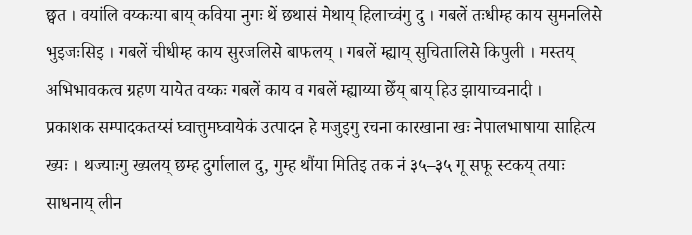छ्वत । वयांलि वय्कःया बाय् कविया नुगः थें छथासं मेथाय् हिलाच्वंगु दु । गबलें तःधीम्ह काय सुमनलिसे भुइजःसिइ । गबलें चीधीम्ह काय सुरजलिसे बाफलय् । गबलें म्ह्याय् सुचितालिसे किपुली । मस्तय् अभिभावकत्व ग्रहण यायेत वय्कः गबलें काय व गबलें म्ह्याय्या छेँय् बाय् हिउ झायाच्वनादी ।
प्रकाशक सम्पादकतय्सं घ्वात्तुमघ्वायेकं उत्पादन हे मजुइगु रचना कारखाना खः नेपालभाषाया साहित्य ख्यः । थज्याःगु ख्यलय् छम्ह दुर्गालाल दु, गुम्ह थौंया मितिइ तक नं ३५–३५ गू सफू स्टकय् तयाः साधनाय् लीन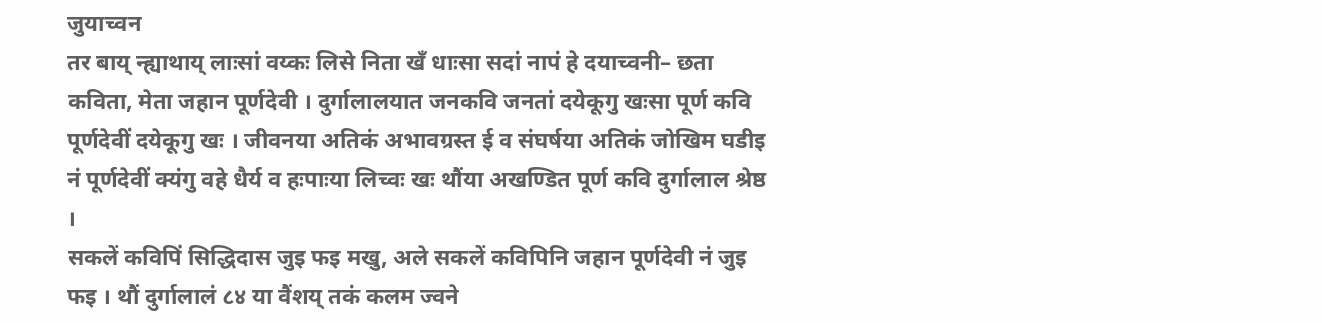जुयाच्वन
तर बाय् न्ह्याथाय् लाःसां वय्कः लिसे निता खँ धाःसा सदां नापं हे दयाच्वनी– छता कविता, मेता जहान पूर्णदेवी । दुर्गालालयात जनकवि जनतां दयेकूगु खःसा पूर्ण कवि पूर्णदेवीं दयेकूगु खः । जीवनया अतिकं अभावग्रस्त ई व संघर्षया अतिकं जोखिम घडीइ नं पूर्णदेवीं क्यंगु वहे धैर्य व हःपाःया लिच्वः खः थौंया अखण्डित पूर्ण कवि दुर्गालाल श्रेष्ठ ।
सकलें कविपिं सिद्धिदास जुइ फइ मखु, अले सकलें कविपिनि जहान पूर्णदेवी नं जुइ फइ । थौं दुर्गालालं ८४ या वैंशय् तकं कलम ज्वने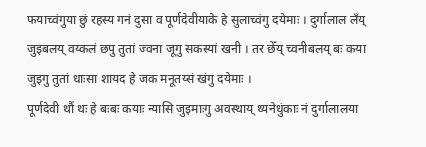फयाच्वंगुया छुं रहस्य गनं दुसा व पूर्णदेवीयाके हे सुलाच्वंगु दयेमाः । दुर्गालाल लँय् जुइबलय् वय्कलं छपु तुतां ज्वना जूगु सकस्यां खनी । तर छेँय् च्वनीबलय् बः कया जुइगु तुतां धाःसा शायद हे जक मनूतय्सं खंगु दयेमाः ।
पूर्णदेवी थौं थः हे बःबः कयाः न्यासि जुइमाःगु अवस्थाय् थ्यनेधुंकाः नं दुर्गालालया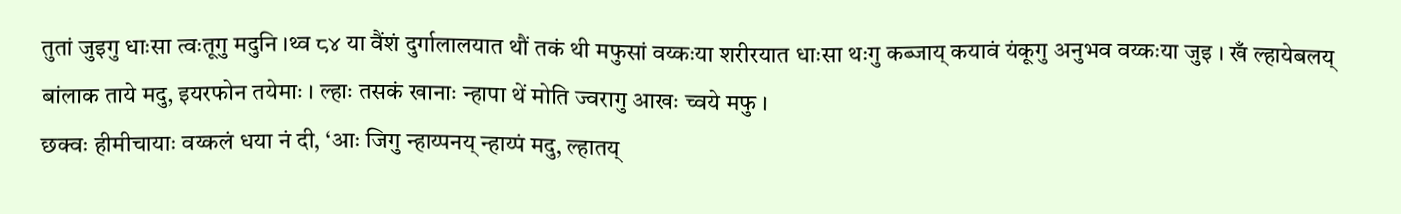तुतां जुइगु धाःसा त्वःतूगु मदुनि ।थ्व ८४ या वैंशं दुर्गालालयात थौं तकं थी मफुसां वय्कःया शरीरयात धाःसा थःगु कब्जाय् कयावं यंकूगु अनुभव वय्कःया जुइ । खँ ल्हायेबलय् बांलाक ताये मदु, इयरफोन तयेमाः । ल्हाः तसकं खानाः न्हापा थें मोति ज्वरागु आखः च्वये मफु ।
छक्वः हीमीचायाः वय्कलं धया नं दी, ‘आः जिगु न्हाय्पनय् न्हाय्पं मदु, ल्हातय्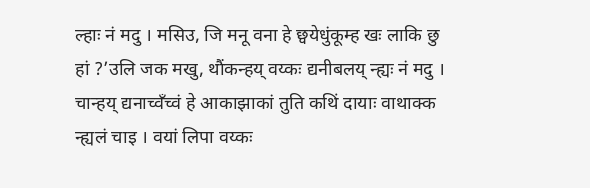ल्हाः नं मदु । मसिउ, जि मनू वना हे छ्वयेधुंकूम्ह खः लाकि छु हां ?’उलि जक मखु, थौंकन्हय् वय्कः द्यनीबलय् न्ह्यः नं मदु । चान्हय् द्यनाच्वँच्वं हे आकाझाकां तुति कथिं दायाः वाथाक्क न्ह्यलं चाइ । वयां लिपा वय्कः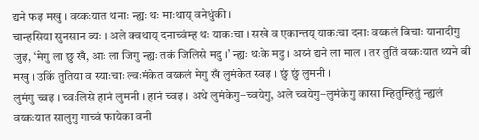द्यने फइ मखु । वय्कःयात थनाः न्ह्यः थः माःथाय् वनेधुंकी ।
चान्हसिया सुनसान ब्यः । अले क्वथाय् दनाच्वंम्ह थः याकःचा । सखे व एकान्तय् याकःचा दनाः वय्कलं बिचाः यानादीगु जुइ, ‘मेगु ला छु खँ, आः ला जिगु न्ह्यः तकं जिलिसे मदु ।’ न्ह्यः थःके मदु । अय्नं द्यने ला माल । तर तुतिं वय्कःयात थ्यने बी मखु । उकिं तुतिया व स्याःचाः ल्वःमंकेत वय्कलं मेगु खँ लुमंकेत स्वइ । छुं छुं लुमनी ।
लुमंगु च्वइ । च्वःलिसे हानं लुमनी । हानं च्वइ । अथे लुमंकेगु–च्वयेगु, अले च्वयेगु–लुमंकेगु कासा म्हितुम्हितुं न्ह्यलं वय्कःयात सालुगु गाच्वं फायेका वनी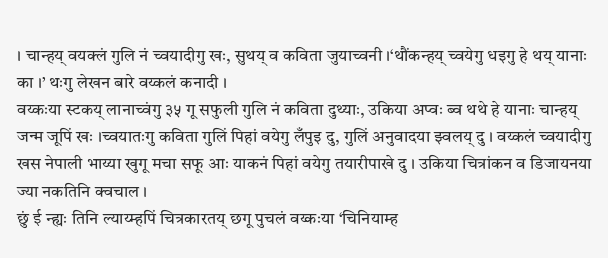। चान्हय् वयक्लं गुलि नं च्वयादीगु खः, सुथय् व कविता जुयाच्वनी ।‘थौंकन्हय् च्वयेगु धइगु हे थय् यानाः का ।’ थःगु लेखन बारे वय्कलं कनादी ।
वय्कःया स्टकय् लानाच्वंगु ३५ गू सफुली गुलि नं कविता दुथ्याः, उकिया अप्वः ब्व थथे हे यानाः चान्हय् जन्म जूपिं खः ।च्वयातःगु कविता गुलिं पिहां वयेगु लँपुइ दु, गुलिं अनुवादया झ्वलय् दु । वय्कलं च्वयादीगु खस नेपाली भाय्या खुगू मचा सफू आः याकनं पिहां वयेगु तयारीपाखे दु । उकिया चित्रांकन व डिजायनया ज्या नकतिनि क्वचाल ।
छुं ई न्ह्यः तिनि ल्याय्म्हपिं चित्रकारतय् छगू पुचलं वय्कःया ‘चिनियाम्ह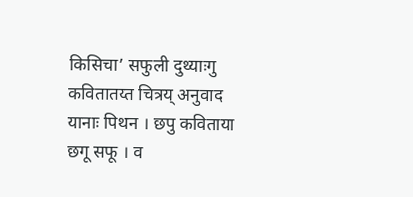किसिचा’ सफुली दुथ्याःगु कवितातय्त चित्रय् अनुवाद यानाः पिथन । छपु कविताया छगू सफू । व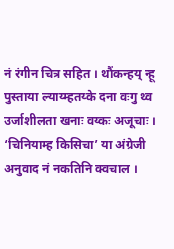नं रंगीन चित्र सहित । थौंकन्हय् न्हू पुस्ताया ल्याय्म्हतय्के दना वःगु थ्व उर्जाशीलता खनाः वय्कः अजूचाः । ‘चिनियाम्ह किसिचा’ या अंग्रेजी अनुवाद नं नकतिनि क्वचाल ।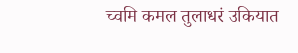च्वमि कमल तुलाधरं उकियात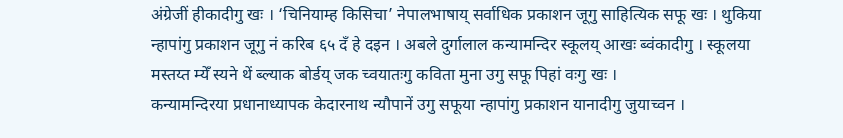अंग्रेजीं हीकादीगु खः । ‘चिनियाम्ह किसिचा’ नेपालभाषाय् सर्वाधिक प्रकाशन जूगु साहित्यिक सफू खः । थुकिया न्हापांगु प्रकाशन जूगु नं करिब ६५ दँ हे दइन । अबले दुर्गालाल कन्यामन्दिर स्कूलय् आखः ब्वंकादीगु । स्कूलया मस्तय्त म्येँ स्यने थें ब्ल्याक बोर्डय् जक च्वयातःगु कविता मुना उगु सफू पिहां वःगु खः ।
कन्यामन्दिरया प्रधानाध्यापक केदारनाथ न्यौपानें उगु सफूया न्हापांगु प्रकाशन यानादीगु जुयाच्वन ।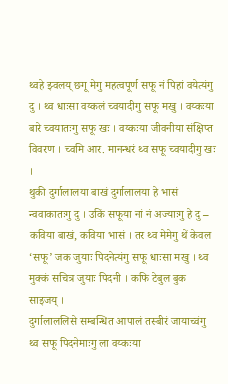थ्वहे झ्वलय् छगू मेगु महत्वपूर्ण सफू नं पिहां वयेत्यंगु दु । थ्व धाःसा वय्कलं च्वयादीगु सफू मखु । वय्कःया बारे च्वयातःगु सफू खः । वय्कःया जीवनीया संक्षिप्त विवरण । च्वमि आर. मानन्धरं थ्व सफू च्वयादीगु खः ।
थुकी दुर्गालालया बाखं दुर्गालालया हे भासं न्ववाकातःगु दु । उकिं सफूया नां नं अज्याःगु हे दु – कविया बाखं, कविया भासं । तर थ्व मेमेगु थें केवल ‘सफू’ जक जुयाः पिदनेत्यंगु सफू धाःसा मखु । थ्व मुक्कं सचित्र जुयाः पिदनी । कफि टेबुल बुक साइजय् ।
दुर्गालाललिसे सम्बन्धित आपालं तस्बीरं जायाच्वंगु थ्व सफू पिदनेमाःगु ला वय्कःया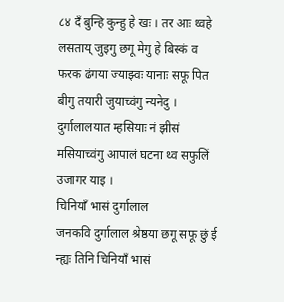८४ दँ बुन्हि कुन्हु हे खः । तर आः थ्वहे लसताय् जुइगु छगू मेगु हे बिस्कं व फरक ढंगया ज्याझ्वः यानाः सफू पित बीगु तयारी जुयाच्वंगु न्यनेदु । दुर्गालालयात म्हसियाः नं झीसं मसियाच्वंगु आपालं घटना थ्व सफुलिं उजागर याइ ।
चिनियाँ भासं दुर्गालाल
जनकवि दुर्गालाल श्रेष्ठया छगू सफू छुं ई न्ह्यः तिनि चिनियाँ भासं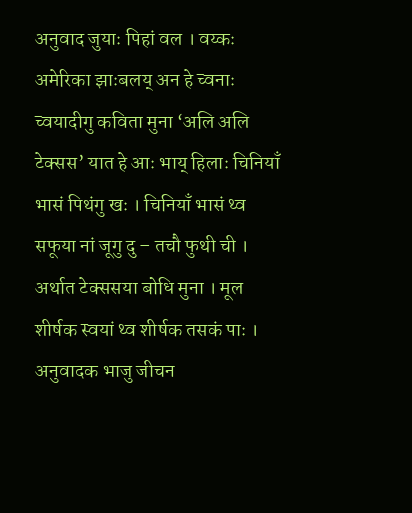अनुवाद जुयाः पिहां वल । वय्कः अमेरिका झाःबलय् अन हे च्वनाः च्वयादीगु कविता मुना ‘अलि अलि टेक्सस’ यात हे आः भाय् हिलाः चिनियाँ भासं पिथंगु खः । चिनियाँ भासं थ्व सफूया नां जूगु दु – तचौ फुथी ची । अर्थात टेक्ससया बोधि मुना । मूल शीर्षक स्वयां थ्व शीर्षक तसकं पाः ।
अनुवादक भाजु जीचन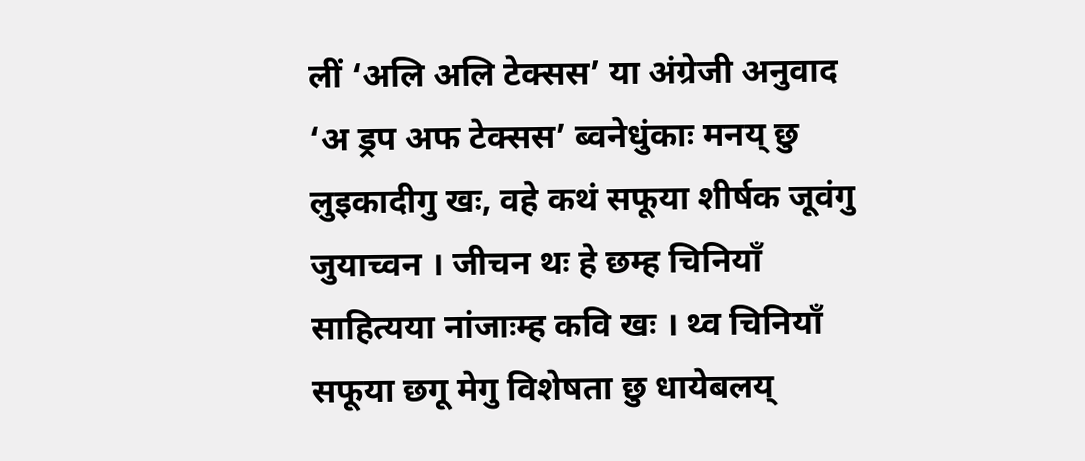लीं ‘अलि अलि टेक्सस’ या अंग्रेजी अनुवाद ‘अ ड्रप अफ टेक्सस’ ब्वनेधुंकाः मनय् छु लुइकादीगु खः, वहे कथं सफूया शीर्षक जूवंगु जुयाच्वन । जीचन थः हे छम्ह चिनियाँ साहित्यया नांजाःम्ह कवि खः । थ्व चिनियाँ सफूया छगू मेगु विशेषता छु धायेबलय्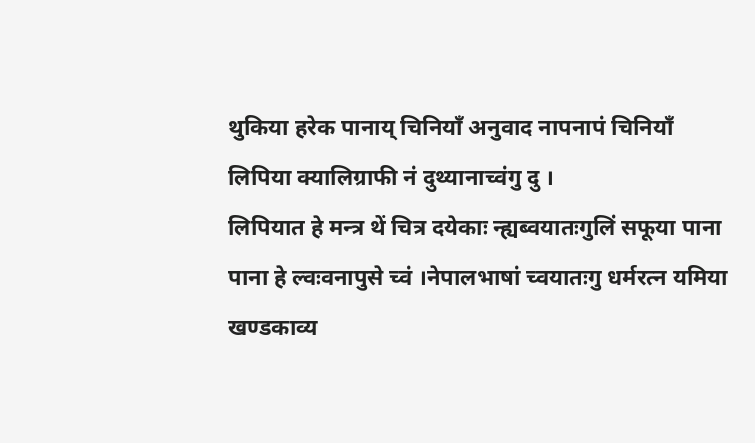थुकिया हरेक पानाय् चिनियाँ अनुवाद नापनापं चिनियाँ लिपिया क्यालिग्राफी नं दुथ्यानाच्वंगु दु ।
लिपियात हे मन्त्र थें चित्र दयेकाः न्ह्यब्वयातःगुलिं सफूया पाना पाना हे ल्वःवनापुसे च्वं ।नेपालभाषां च्वयातःगु धर्मरत्न यमिया खण्डकाव्य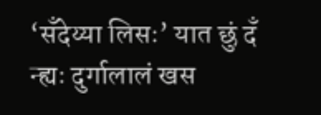‘सँदेय्या लिसः’ यात छुं दँ न्ह्यः दुर्गालालं खस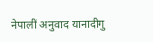नेपालीं अनुवाद यानादीगु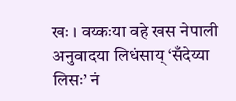खः । वय्कःया वहे खस नेपाली अनुवादया लिधंसाय् ‘सँदेय्या लिसः’ नं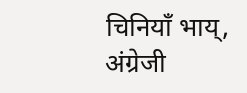चिनियाँ भाय्, अंग्रेजी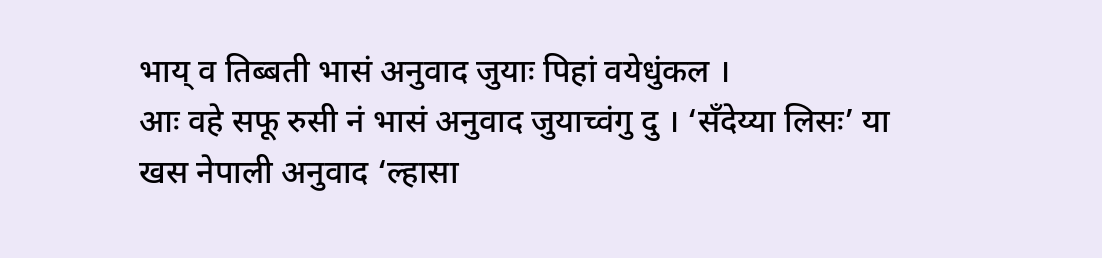भाय् व तिब्बती भासं अनुवाद जुयाः पिहां वयेधुंकल ।
आः वहे सफू रुसी नं भासं अनुवाद जुयाच्वंगु दु । ‘सँदेय्या लिसः’ या खस नेपाली अनुवाद ‘ल्हासा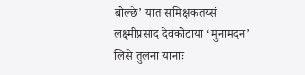बोल्छे’ यात समिक्षकतय्सं लक्ष्मीप्रसाद देवकोटाया ‘मुनामदन’ लिसे तुलना यानाः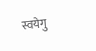स्वयेगु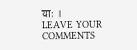याः ।
LEAVE YOUR COMMENTS